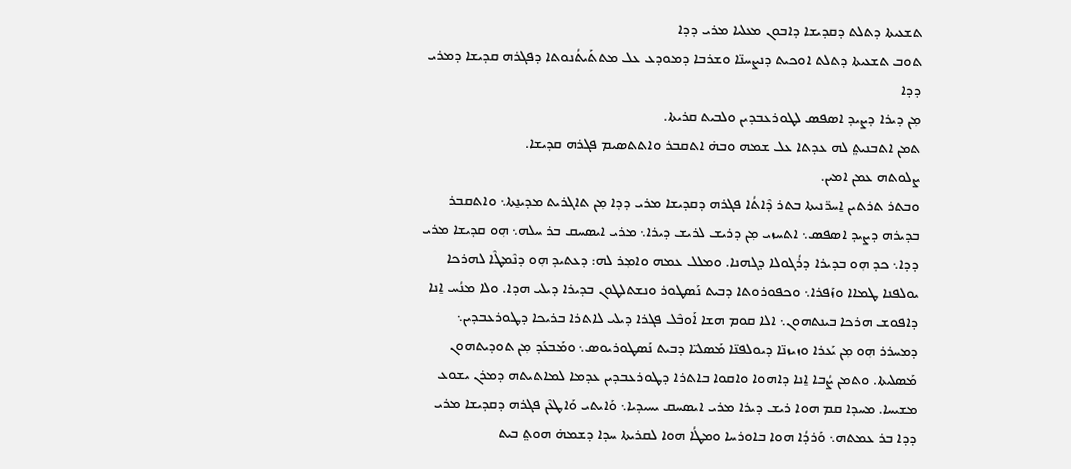ܬܫܥܝܬܐ ܕܬܠܬ ܕܩܕܝܫܐ ܕܐܒܘܢ ܡܥܠܝܐ ܡܪܝ ܕܕܐ
ܬܘܒ ܬܫܥܝܬܐ ܕܬܠܬ ܐܘܟܝܬ ܕܢܨܚܢ̈ܐ ܘܫܪܒܐ ܕܡܘܕܥ ܥܠ ܡܬܬܰܝܬܳܢܘܬܐ ܕܦܓܪܗ ܩܕܝܫܐ ܕܡܪܝ ܕܕܐ
ܡ݂ܢ ܕܝܪܐ ܕܨܝܕ ܐܣܦܣ ܠܛܘܪܥܒܕܝܢ ܘܠܒܝܬ ܩܪܝܬܐ.
ܬܡܢ ܐܬܒܢܝܬ݀ ܠܗ ܥܕܬܐ ܥܠ ܫܡܗ ܘܒܗ̇ ܐܬܩܒܪ ܘܐܬܬܣܝܡ ܦܓܪܗ ܩܕܝܫܐ.
ܨܠܘܬܗ ܥܡܢ ܐܡܝܢ.
ܘܒܬܪ ܬܪܬܝܢ ܐ̱ܚܪ̈ܢܝܬܐ ܒܬܪ ܕܶܐܬܳܐ ܦܓܪܗ ܕܩܕܝܫܐ ܡܪܝ ܕܕܐ ܡ݂ܢ ܬܐܓܪܝܬ ܡܕܝܢ̱ܬܐ܆ ܘܐܬܩܒܪ ܒܕܝܪܗ ܕܨܝܕ ܐܣܦܣ܆ ܐܬܚܙܝ ܡ݂ܢ ܕܪܝܫ ܠܪܝܫ ܕܝܪܐ܆ ܡܪܝ ܐܝܣܚܩ ܒܪ ܚܠܗ܆ ܗ݂ܘ ܩܕܝܫܐ ܡܪܝ ܕܕܐ܆ ܟܕ ܗ݂ܘ ܒܕܝܪܐ ܕܪܳܓܘܠܐ ܕܓܗܢܐ. ܘܡܠܠ ܥܡܗ ܘܐܡ݂ܪ ܠܗ: ܕܥܬܝܕ ܗ݂ܘ ܕܢܶܡܛܶܐ ܠܗܪܟܐ ܝܘܠܦܢܐ ܛܡܐܐ ܘܙܰܦܪܐ܆ ܘܟܦܘܪܘܬܐ ܕܒܝܬ ܢܰܣܛܘܪ ܘܢܫܬܠܛܘܢ ܒܕܝܪܐ ܕܝܠܝ ܗܕܐ. ܘܠܐ ܡܢܳܚ ܐ̱ܢܐ ܕܐܦܘܫ ܗܪܟܐ ܒܝܢܬܗܘܢ܆ ܐܠܐ ܩܘܡ ܗܫܐ ܐܰܘܒܶܠ ܦܓܪܐ ܕܝܠܝ ܠܐܬܪܐ ܒܪܝܟܐ ܕܛܘܪܥܒܕܝܢ܆ ܕܡܚܪܪ ܗ݂ܘ ܡ݂ܢ ܝܰܥܪܐ ܘܙܝܙܢ̈ܐ ܕܝܘܠܦܢ̈ܐ ܡܰܣܠܝ̈ܐ ܕܒܝܬ ܢܰܣܛܘܪܝܘܣ܆ ܘܡܰܒܥܰܕ ܡ݂ܢ ܬܘܕܝܬܗܘܢ ܡܰܣܠܝܬܐ. ܘܬܡܢ ܨܳܒܐ ܐ̱ܢܐ ܕܐܗܘܐ ܘܐܩܘܐ ܒܐܬܪܐ ܕܛܘܪܥܒܕܝܢ ܥܕܡܐ ܠܡܐܬܝܬܗ ܕܡܪܢ ܝܫܘܥ ܡܫܝܚܐ. ܡܚܕܐ ܩܡ ܗܘܐ ܪܝܫ ܕܝܪܐ ܡܪܝ ܐܝܣܚܩ ܝܚܝܕܝܐ܆ ܘܰܐܝܬܝ ܘܰܐܛܥܶܢ ܦܓܪܗ ܕܩܕܝܫܐ ܡܪܝ ܕܕܐ ܒܪ ܥܡܬܗ܆ ܘܰܪܕܳܐ ܗܘܐ ܒܐܘܪܚܐ ܘܡܛܳܐ ܗܘܐ ܠܩܪܝܬܐ ܚܕܐ ܕܫܡܗ̇ ܗܘܬ݀ ܒܝܬ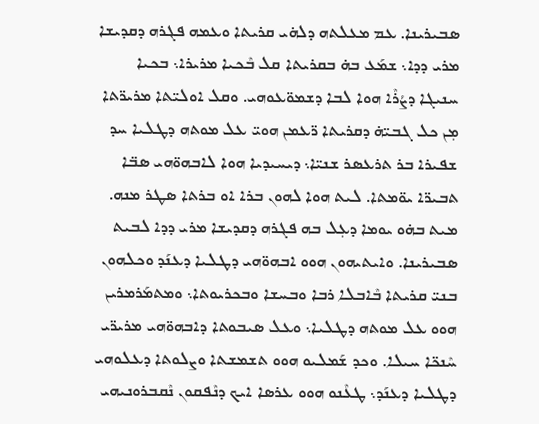ܣܒܝܪܝܢܐ. ܥܡ ܡܥܠܬܗ ܕܠܗ̇ܝ ܩܪܝܬܐ ܘܥܡܗ ܦܓܪܗ ܕܩܕܝܫܐ ܡܪܝ ܕܕܐ܆ ܫܡܰܥ ܒܗ̇ ܒܩܪܝܬܐ ܩܠ ܒܶܟܝܐ ܡܪܝܪܐ܆ ܒܟܝܐ ܚܢܝܓܐ ܕܨܳܪܶܐ ܗܘܐ ܠܒܐ ܕܫܡܘ̈ܥܘܗܝ. ܘܩܠ ܐܘܠܝ̈ܬܐ ܡܪܝܪ̈ܬܐ ܡ݂ܢ ܟܠ ܓܒܝ̈ܗ̇ ܕܩܪܝܬܐ ܪ̈ܥܡܢ ܗܘܝ̈ ܥܠ ܡܘܬܗ ܕܛܠܝܐ ܚܕ ܫܦܝܪܐ ܒܪ ܬܪܥܣܪ ܫܢܝ̈ܐ܆ ܕܝܚܝܕܝܐ ܗܘܐ ܠܐܒܗܘ̈ܗܝ ܣܒ̈ܐ ܬܒܝܪ̈ܐ ܝܘ̈ܡܬܐ. ܠܝܬ ܗܘܐ ܠܗܘܢ ܒܪܐ ܐܘ ܒܪܬܐ ܣܛܪ ܡܢܗ. ܡܝܬ ܒܗ̇ܘ ܝܘܡܐ ܕܥ݂ܠ ܒܗ ܦܓܪܗ ܕܩܕܝܫܐ ܡܪܝ ܕܕܐ ܠܒܝܬ ܣܒܝܪܝܢܐ. ܘܐܝܬܝܗܘܢ ܗܘܘ ܐܒܗܘ̈ܗܝ ܕܛܠܝܐ ܕܥܢܰܕ ܘܟܠܗܘܢ ܒܢܝ̈ ܩܪܝܬܐ ܒܶܐܒܠܐ ܪܒܐ ܘܒܚܫܐ ܘܒܟܪܝܘܬܐ܆ ܘܡܬܡܰܪܡܪܝܢ ܗܘܘ ܥܠ ܡܘܬܗ ܕܛܠܝܐ܆ ܘܥܠ ܣܝܒܘܬܐ ܕܐܒܗܘ̈ܗܝ ܡܪܝܪ̈ܝ ܚܶܢܟ̈ܐ ܚܝܠܐ. ܘܟܕ ܫܰܡܠܝܘ ܗܘܘ ܬܫܡܫܬܐ ܘܨܠܘܬܐ ܕܥܠܘܗܝ ܕܛܠܝܐ ܕܥܢܰܕ܆ ܛܥܶܢܘ ܗܘܘ ܥܪܣܐ ܐܝܟ ܕܢܶܦܩܘܢ ܢܶܩܒܪܘܢܝܗܝ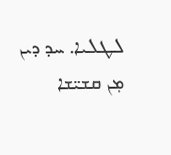ܠܛܠܝܐ. ܚܕ ܕܝܢ ܡ݂ܢ ܩܫܝ̈ܫܐ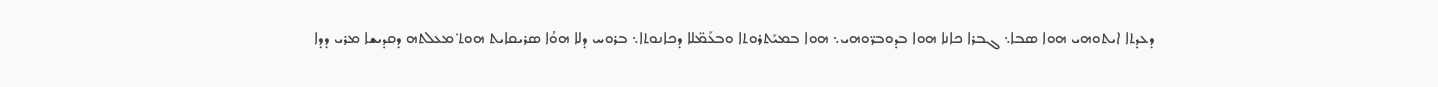ܕܥܕܬܐ ܐܝܬܘܗܝ ܗܘܐ ܣܒܐ܆ ܓܒܪܐ ܟܐܢܐ ܗܘܐ ܒܕܘܒܪ̈ܘܗܝ܆ ܗܘܐ ܒܡܝܰܬܪܘܬܐ ܘܒܥܰܡ̈ܠܐ ܕܟܐܢܘܬܐ܆ ܒܪܘܚ ܕܠܐ ܗܘܳܐ ܣܪܝܩܐܝܬ ܗܘܬ݀ ܡܥܠܬܗ ܕܩܕܝܫܐ ܡܪܝ ܕܕܐ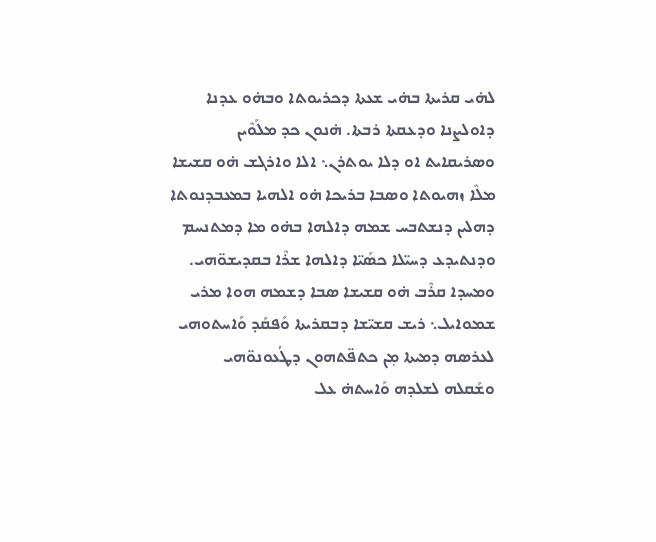ܠܗ̇ܝ ܩܪܝܬܐ ܒܗ̇ܝ ܫܥܬܐ ܕܟܪܝܘܬܐ ܘܒܗ̇ܘ ܥܕܢܐ ܕܐܘܠܨܢܐ ܘܕܥܩܬܐ ܪܒܬܐ. ܗ̇ܢܘܢ ܟܕ ܡܠܰܘܶܝܢ ܘܣܪܝܩܐܝܬ ܐܘ ܕܠܐ ܝܘܬܪܢ܆ ܐܠܐ ܘܐܪܓܫ ܗ̇ܘ ܩܫܝܫܐ ܡܠܶܐ ܙܗܝܘܬܐ ܘܣܒܐ ܒܪܝܟܐ ܗ̇ܘ ܐܠܗܝܐ ܒܡܥܒܕܢܘܬܐ ܕܗܠܝܢ ܕܢܫܬܒܚ ܫܡܗ ܕܐܠܗܐ ܒܗ̇ܘ ܡܐ ܕܡܬܢܚܡ ܘܕܢܬܝܕܥ ܕܚܝ̈ܠܐ ܟܣܰܝ̈ܐ ܕܐܠܗܐ ܫܪܶܐ ܒܩܕܝܫܘ̈ܗܝ. ܘܡܚܕܐ ܩܪܶܒ ܗ̇ܘ ܩܫܝܫܐ ܣܒܐ ܕܫܡܗ ܗܘܐ ܡܪܝ ܫܡܘܐܝܠ܆ ܪܝܫ ܩܫܝ̈ܫܐ ܕܒܩܪܝܬܐ ܘܰܦܩܰܕ ܘܰܐܚܬܘܗܝ ܠܥܪܣܗ ܕܡܝܬܐ ܡ݂ܢ ܟܬܦ̈ܬܗܘܢ ܕܛܳܥܘܢܘ̈ܗܝ ܘܫܰܩܠܗ ܠܫܠܕܗ ܘܰܐܚܬܗ̇ ܥܠ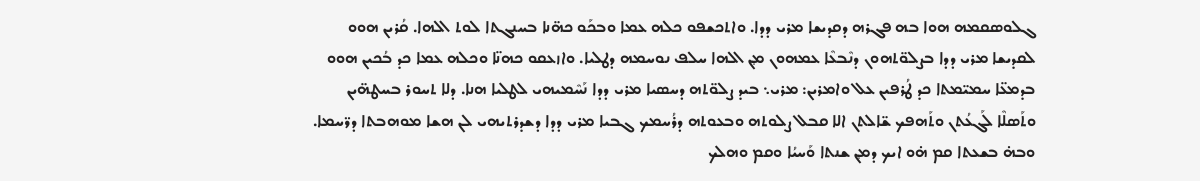ܓܠܘܣܩܡܗ ܗܘܐ ܒܗ ܦܓܪܗ ܕܩܕܝܫܐ ܡܪܝ ܕܕܐ. ܘܐܬܟܫܦܘ ܟܠܗ ܥܡܐ ܘܒܟܰܘ ܟܗ̈ܢܐ ܒܚܢܓܬܐ ܠܘܬ ܐܠܗܐ. ܩܳܪܝܢ ܗܘܘ ܠܩܕܝܫܐ ܡܪܝ ܕܕܐ ܒܨܠܘ̈ܬܗܘܢ ܕܢܶܒܥܶܐ ܥܡܗܘܢ ܡ݂ܢ ܐܠܗܐ ܚܠܦ ܢܘܚܡܗ ܕܛܠܝܐ. ܘܐܙܥܩܘ ܟܗܢ̈ܐ ܘܟܠܗ ܥܡܐ ܟܕ ܒܳܟܝܢ ܗܘܘ ܒܕܡܥ̈ܐ ܚܡܝ̈ܡܬܐ ܟܕ ܛܳܪܦܝܢ ܥܠ ܘܐܡܪܝܢ: ܡܪܝ܆ ܒܝܕ ܨܠܘ̈ܬܗ ܕܚܣܝܐ ܡܪܝ ܕܕܐ ܢܰܚܶܡܝܗܝ ܠܛܠܝܐ ܗܢܐ. ܕܠܐ ܬܚܘܪ ܒܚܛܗ̈ܝܢ ܘܬܰܣܠܶܐ ܠܰܓܥܳܬܢ ܘܬܰܗܦܟ ܫ̈ܐܠܬܢ ܐܠܐ ܩܒܠ ܨܠܘܬܗ ܘܒܥܘܬܗ ܕܪܳܚܡܟ ܓܒܝܐ ܡܪܝ ܕܕܐ ܕܫܕܪܬܝܗܝ ܠܢ ܗܫܐ ܡܘܗܒܬܐ ܕܪ̈ܚܡܐ. ܘܒܗ̇ ܒܫܥܬܐ ܩܡ ܗ̇ܘ ܐܝܟ ܕܡ݂ܢ ܫܢܬܐ ܘܰܚܝܳܐ ܘܩܡ ܘܗܠܟ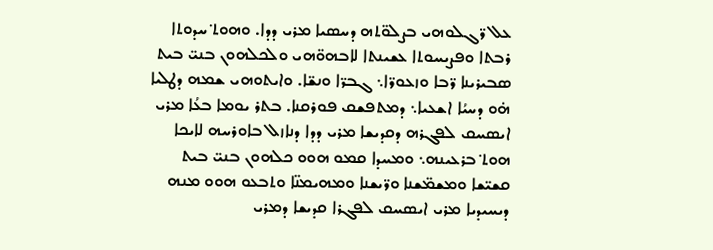ܥܠ ܪ̈ܓܠܘܗܝ ܒܨܠܘ̈ܬܗ ܕܚܣܝܐ ܡܪܝ ܕܕܐ. ܘܗܘܬ݀ ܚܕܘܬܐ ܪܒܬܐ ܘܦܨܝܚܘܬܐ ܥܫܝܢܬܐ ܠܐܒܗܘ̈ܗܝ ܘܠܟܠܗܘܢ ܒܢܝ̈ ܒܝܬ ܣܒܝܪܝܢܐ ܪ̈ܒܐ ܘܙܥܘܪ̈ܐ܆ ܓܒܪ̈ܐ ܘܢܫ̈ܐ. ܘܐܝܬܘܗܝ ܫܡܗ ܕܛܠܝܐ ܗ̇ܘ ܕܚܝܳܐ ܐܫܥܝܐ܆ ܕܡܬܦܫܩ ܦܘܪܩܢܐ. ܒܬܪ ܝܘܡܐ ܒܥܳܐ ܡܪܝ ܐܝܣܚܩ ܠܦܓܪܗ ܕܩܕܝܫܐ ܡܪܝ ܕܕܐ ܕܢܐܙܠ ܒܐܘܪܚܗ ܠܐܝܟܐ ܗܘܬ݀ ܒܪܥܝܢܗ܆ ܘܡܚܕܐ ܩܡܘ ܗܘܘ ܟܠܗܘܢ ܒܢܝ̈ ܒܝܬ ܩܫܝ̈ܫܐ ܘܡܫܡ̈ܫܢܐ ܘܪ̈ܝܫܢܐ ܘܡܗܝܡܢ̈ܐ ܘܬܒܥܘ ܗܘܘ ܡܢܗ ܕܝܚܝܕܝܐ ܡܪܝ ܐܝܣܚܩ ܠܦܓܪܐ ܩܕܝܫܐ ܕܡܪܝ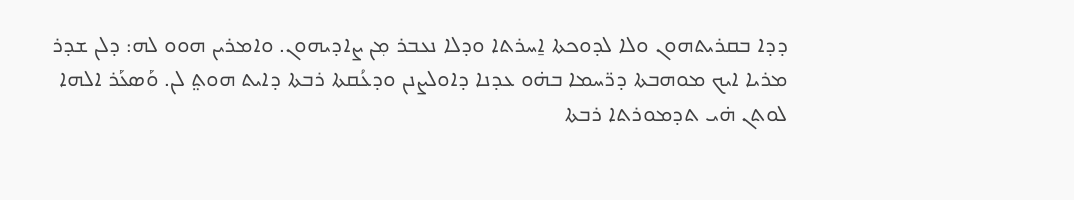ܕܕܐ ܒܩܪܝܬܗܘܢ ܘܠܐ ܠܕܘܟܬܐ ܐ̱ܚܪܬܐ ܘܕܠܐ ܢܥܒܪ ܡ݂ܢ ܨܐܕܝܗܘܢ. ܘܐܡܪܝܢ ܗܘܘ ܠܗ: ܕܠܢ ܫܕܪ ܡܪܝܐ ܐܝܟ ܡܘܗܒܬܐ ܕܪ̈ܚܡܐ ܒܗ̇ܘ ܥܕܢܐ ܕܐܘܠܨܢܢ ܘܕܥܳܩܬܐ ܪܒܬܐ ܕܐܝܬ ܗܘܬ݀ ܠܢ. ܘܰܣܥܰܪ ܐܠܗܐ ܠܘܬܢ ܗ̇ܝ ܬܕܡܘܪܬܐ ܪܒܬܐ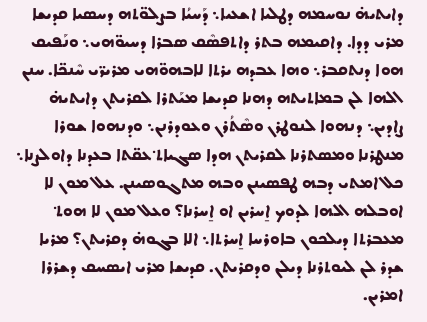ܕܐܝܬܝܗ̇ ܢܘܚܡܗ ܕܛܠܝܐ ܐܫܥܝܐ܆ ܕܰܚܝܳܐ ܒܨܠܘ̈ܬܗ ܕܚܣܝܐ ܩܕܝܫܐ ܡܪܝ ܕܕܐ. ܕܐܩܝܡܗ ܒܬܪ ܕܐܬܦܣܶܩ ܣܒܪܐ ܕܚܝܘ̈ܗܝ܆ ܘܢܰܦܝܩ ܗܘܐ ܕܢܬܩܒܪ܆ ܘܗܐ ܥܒܕܗ ܝܪܬܐ ܠܐܒܗܘ̈ܗܝ ܡܪܝܪ̈ܝ ܚܶܢܟ̈ܐ. ܚܢܢ ܐܠܗܐ ܠܢ ܒܡܐܬܝܬܗ ܕܗܢܐ ܩܕܝܫܐ ܡܝܰܬܪܐ ܠܩܪܝܬܢ ܕܐܝܬܝܗ̇ ܨܐܕܝܢ܆ ܕܢܗܘܐ ܠܢܘܛܪܢ ܘܣܶܬܳܪܢ ܘܥܘܕܪܢܢ܆ ܘܕܢܗܘܐ ܫܘܪܐ ܡܢܛܪܢܐ ܘܡܣܬܪܢܐ ܠܩܪܝܬܢ ܗܕܐ ܣܓܝܐܬ݀ ܥܩ̈ܬܐ ܒܥܕܢܐ ܕܐܘܠܨܢܐ܆ ܟܠ ܐܡܬܝ ܕܒܗ ܛܦܣܝܢܢ ܘܒܗ ܡܬܓܘܣܝܢܢ. ܥܠ ܡܘܢ ܠܐ ܐܘܒܠܗ ܐܠܗܐ ܠܕܘܟ ܐ̱ܚܪܝܢ ܐܘ ܐ̱ܚܪܢܐ؟ ܘܥܠ ܡܘܢ ܠܐ ܗܘܬ݀ ܡܥܒܪܬܐ ܕܝܠܟܘܢ ܒܐܘܪܚܐ ܐ̱ܚܪܬܐ܆ ܐܠܐ ܒܓܘܗ̇ ܕܩܪܝܬܢ؟ ܡܪܝܐ ܫܕܪ ܠܢ ܠܝܘܬܪܢܐ ܕܝܠܢ ܘܕܩܪܝܬܢ. ܩܕܝܫܐ ܡܪܝ ܐܝܣܚܩ ܕܫܪܪܐ ܐܡܪܝܢ.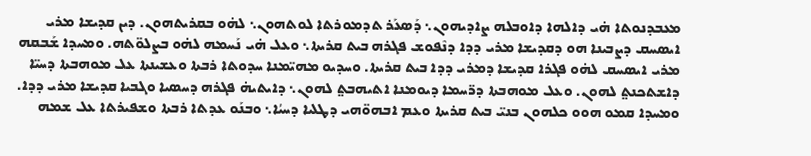ܡܥܒܕܢܘܬܐ ܗ̇ܝ ܕܐܠܗܐ ܕܐܘܒܠܗ ܨܐܕܝܗܘܢ܆ ܕܰܣܥܰܪ ܬܕܡܘܪܬܐ ܠܘܬܗܘܢ܆ ܠܗ̇ܘ ܒܩܪܝܬܗܘܢ. ܕܝܢ ܩܕܝܫܐ ܡܪܝ ܐܝܣܚܩ ܕܨܒܝܢܐ ܗܘ ܕܩܕܝܫܐ ܡܪܝ ܕܕܐ ܕܢܶܦܘܫ ܦܓܪܗ ܒܝܬ ܩܪܝܬܐ܆ ܘܥܠ ܗ̇ܝ ܢܰܚܡܗ ܠܗ̇ܘ ܒܨܠܘ̈ܬܗ. ܘܡܚܕܐ ܫܰܒܩܗ ܡܪܝ ܐܝܣܚܩ ܠܗ̇ܘ ܦܓܪܐ ܩܕܝܫܐ ܕܡܪܝ ܕܕܐ ܒܝܬ ܩܪܝܬܐ. ܘܚܕܝܘ ܡܗܝ̈ܡܢܐ ܚܕܘܬܐ ܪܒܬܐ ܘܥܫܝܢܬܐ ܥܠ ܡܘܗܒܬܐ ܕܚܝ̈ܐ ܕܐܫܬܟܢܬ݀ ܠܗܘܢ. ܘܥܠ ܡܘܗܒܬܐ ܕܪ̈ܚܡܐ ܕܝܘܡܢܐ ܐܬܝܗܒܬ݀ ܠܗܘܢ܆ ܕܐܝܬܝܗ̇ ܦܓܪܗ ܕܚܣܝܐ ܘܓܒܝܐ ܩܕܝܫܐ ܡܪܝ ܕܕܐ. ܘܡܚܕܐ ܩܡܘ ܗܘܘ ܟܠܗܘܢ ܒܢܝ̈ ܒܝܬ ܩܪܝܬܐ ܘܥܡ ܐܒܗܘ̈ܗܝ ܕܛܠܝܐ ܕܚܝܳܐ܆ ܘܒܢܰܘ ܥܕܬܐ ܪܒܬܐ ܘܫܦܝܪܬܐ ܥܠ ܫܡܗ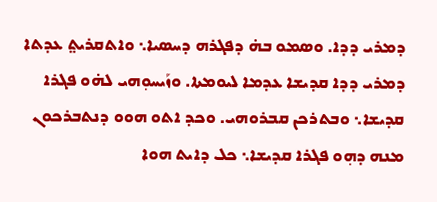ܕܡܪܝ ܕܕܐ. ܘܣܡܘ ܒܗ̇ ܕܦܓܪܗ ܕܚܣܝܐ܆ ܘܐܬܩܪܝܬ݀ ܥܕܬܐ ܕܡܪܝ ܕܕܐ ܩܕܝܫܐ ܥܕܡܐ ܠܝܘܡܬܐ. ܘܙܰܝܚܘ݂ܗܝ ܠܗ̇ܘ ܦܓܪܐ ܩܕܝܫܐ܆ ܘܒܬܪܟܢ ܩܒܪܘܗܝ. ܘܟܕ ܐܬܘ ܗܘܘ ܕܢܬܒܪܟܘܢ ܡܢܗ ܕܗ݂ܘ ܦܓܪܐ ܩܕܝܫܐ܆ ܟܠ ܕܐܝܬ ܗܘܐ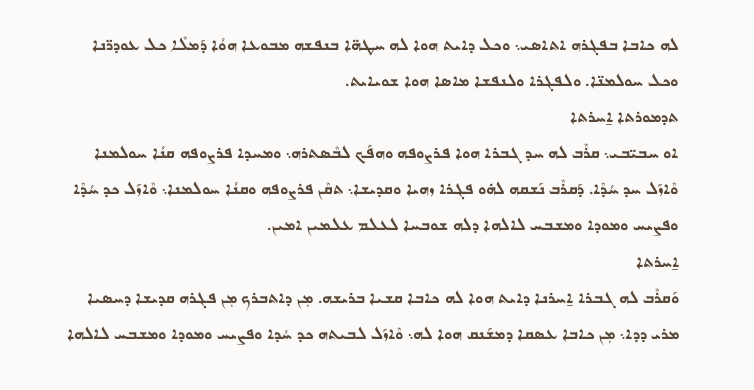ܠܗ ܟܐܒܐ ܒܦܓܪܗ ܐܬܐܣܝ܆ ܘܟܠ ܕܐܝܬ ܗܘܐ ܠܗ ܚܛܗ̈ܐ ܒܢܦܫܗ ܡܒܘܥܐ ܗܘܳܐ ܕܰܡܠܶܐ ܟܠ ܥܘܕܪ̈ܢܐ ܘܟܠ ܚܘܠܡܢ̈ܐ. ܘܠܦܓܪܐ ܘܠܢܦܫܐ ܡܐܣܐ ܗܘܐ ܫܘܝܐܝܬ.
ܬܕܡܘܪܬܐ ܐ̱ܚܪܬܐ
ܐܘ ܚܒܝ̈ܒܝ܆ ܩܪܶܒ ܠܗ ܚܕ ܓܒܪܐ ܗܘܐ ܦܪܨܘܦܗ ܘܗܦܰܟ ܠܒܶܣܬܪܗ܆ ܘܡܚܕܐ ܦܪܨܘܦܗ ܩܢܳܐ ܚܘܠܡܢܐ ܘܶܐܙܰܠ ܚܕ ܚܳܕܶܐ. ܕܰܩܪܶܒ ܢܰܫܩܗ ܠܗ̇ܘ ܦܓܪܐ ܙܗܝܐ ܘܩܕܝܫܐ܆ ܬܩܶܢ ܦܪܨܘܦܗ ܘܩܢܳܐ ܚܘܠܡܢܐ܆ ܘܶܐܙܰܠ ܟܕ ܚܳܕܶܐ ܘܦܨܝܚ ܘܡܘܕܐ ܘܡܫܒܚ ܠܐܠܗܐ ܕܠܗ ܫܘܒܚܐ ܠܥܠܡ ܥܠܡܝܢ ܐܡܝܢ.
ܐ̱ܚܪܬܐ
ܘܰܩܪܶܒ ܠܗ ܓܒܪܐ ܐ̱ܚܪܢܐ ܕܐܝܬ ܗܘܐ ܠܗ ܟܐܒܐ ܩܫܝܐ ܒܪܝܫܗ. ܡ݂ܢ ܕܐܬܒܪܟ ܡ݂ܢ ܦܓܪܗ ܩܕܝܫܐ ܕܚܣܝܐ ܡܪܝ ܕܕܐ܆ ܡ݂ܢ ܟܐܒܐ ܥܣܩܐ ܕܡܫܰܢܩ ܗܘܐ ܠܗ܆ ܘܶܐܙܰܠ ܠܒܝܬܗ ܟܕ ܚܳܕܐ ܘܦܨܝܚ ܘܡܘܕܐ ܘܡܫܒܚ ܠܐܠܗܐ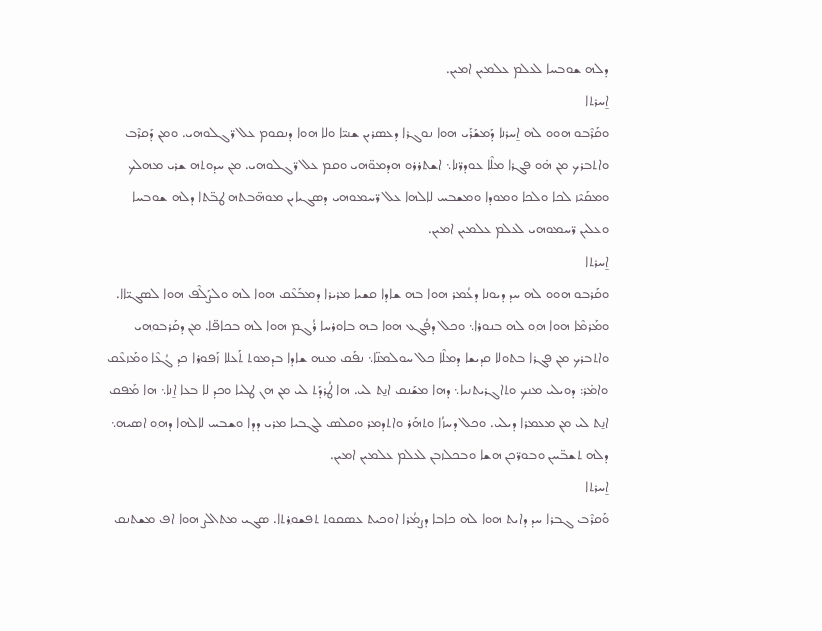ܕܠܗ ܫܘܒܚܐ ܠܥܠܡ ܥܠܡܝܢ ܐܡܝܢ.
ܐ̱ܚܪܬܐ
ܘܩܰܪܶܒܘ ܗܘܘ ܠܗ ܐ̱ܚܪܢܐ ܕܰܡܫܰܪܰܝ ܗܘܐ ܢܘܓܪܐ ܕܥܣܪܝܢ ܫܢܝ̈ܐ ܘܠܐ ܗܘܐ ܕܢܩܘܡ ܥܠ ܪ̈ܓܠܘܗܝ. ܘܡ݂ܢ ܕܰܩܪܶܒ ܘܐܬܒܪܟ ܡ݂ܢ ܗ̇ܘ ܦܓܪܐ ܡܠܶܐ ܥܘܕܪ̈ܢܐ܆ ܐܫܬܪܪܘ ܗܕܡܘ̈ܗܝ ܘܩܡ ܥܠ ܪ̈ܓܠܘܗܝ. ܡ݂ܢ ܚܕܘܬܗ ܫܪܝ ܡܗܠܟ ܘܡܩܰܝܶܙ ܠܟܐ ܘܠܟܐ ܘܡܘܕܐ ܘܡܫܒܚ ܠܐܠܗܐ ܥܠ ܪ̈ܚܡܘܗܝ ܕܣܓܝܐܝܢ ܡܘܗ̈ܒܬܗ ܛܒ̈ܬܐ ܕܠܗ ܫܘܒܚܐ ܘܥܠܝܢ ܪ̈ܚܡܘܗܝ ܠܥܠܡ ܥܠܡܝܢ ܐܡܝܢ.
ܐ̱ܚܪܬܐ
ܘܩܰܪܒܘ ܗܘܘ ܠܗ ܚܕ ܕܝܘܢܐ ܕܥܳܡܪ ܗܘܐ ܒܗ ܫܐܕܐ ܩܫܝܐ ܡܪܝܪܐ ܕܡܒܰܥܶܩ ܗܘܐ ܠܗ ܘܠܨܰܠܶܦ ܗܘܐ ܠܣܓܝ̈ܐܐ. ܘܡܰܪܡܶܐ ܗܘܐ ܗ݂ܘ ܠܗ ܒܢܘܪܐ܆ ܘܟܠ ܕܦܳܓܥ ܗܘܐ ܒܗ ܒܐܘܪܚܐ ܪܳܓܡ ܗܘܐ ܠܗ ܒܟܐܦ̈ܐ. ܡ݂ܢ ܕܩܰܪܒܘ݂ܗܝ ܘܐܬܒܪܟ ܡ݂ܢ ܦܓܪܐ ܒܬܘܠܐ ܩܕܝܫܐ ܕܡܠܶܐ ܟܠ ܚܘܠܡܢ̈ܐ܆ ܢܦܰܩ ܡܢܗ ܫܐܕܐ ܒܕܡܘܬ ܬܰܥܠܐ ܙܰܦܘ݂ܪܐ ܟܕ ܓܳܥܶܐ ܘܡܰܙܥܶܩ ܘܐܡ̇ܪ: ܕܘܝܠܝ ܡܢܟ ܘܬܐܓܪܝܬܢܝܐ܆ ܕܗܐ ܡܫܰܢܩ ܐܢ̱ܬ ܠܝ. ܗܐ ܛܳܪܕܰܬ ܠܝ ܡ݂ܢ ܗܢ ܛܠܝܐ ܘܟܕ ܠܐ ܒܥܐ ܐ̱ܢܐ܆ ܗܐ ܡܰܦܩ ܐܢ̱ܬ ܠܝ ܡ݂ܢ ܡܥܡܪܐ ܕܝܠܝ. ܘܟܠ ܕܚܙܳܐ ܘܬܗܰܪ ܘܐܬܕܡܪ ܘܩܠܣ ܠܓܒܝܐ ܡܪܝ ܕܕܐ ܘܫܒܚ ܠܐܠܗܐ ܕܗ݂ܘ ܐܣܝܗ܆ ܕܠܗ ܬܫܒ̈ܚܢ ܘܒܘܪ̈ܟܢ ܗܫܐ ܘܒܟܠܙܒܢ ܠܥܠܡ ܥܠܡܝܢ ܐܡܝܢ.
ܐ̱ܚܪܬܐ
ܘܰܩܪܶܒ ܓܒܪܐ ܚܕ ܕܐܝܬ ܗܘܐ ܠܗ ܟܐܒܐ ܕܨܡܳܪܐ ܐܘܟܝܬ ܥܣܩܘܬ ܬܦܫܘ݂ܪܬܐ. ܣܓܝ ܡܬܐܠܨ ܗܘܐ ܐܦ ܡܫܬܢܩ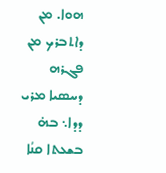ܗܘܐ. ܡ݂ܢ ܕܐܬܒܪܟ ܡ݂ܢ ܦܓܪܗ ܕܚܣܝܐ ܡܪܝ ܕܕܐ܆ ܒܗ̇ ܒܫܥܬܐ ܩܢܳܐ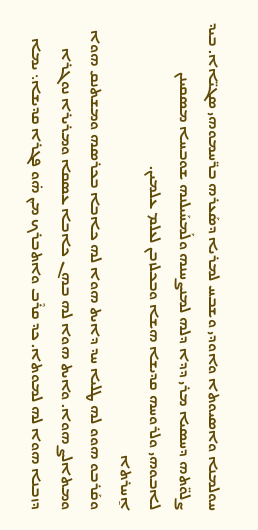ܚܘܠܡܢܐ ܘܐܣܝܘܬܐ ܘܐܘܕܝ ܘܫܒܚ ܠܡܪܝܐ ܕܣܰܥܪܗ ܒܪ̈ܚܡܘܗܝ ܣܓܝ̈ܐܐ. ܒܝܕ ܨܠܘ̈ܬܗ ܕܚܣܝܐ ܡܪܝ ܕܕܐ ܕܠܗ ܠܡܢܨܚܢܗ ܘܠܰܡܚܰܝܠܢܗ ܫܘܒܚܐ ܡܣܩܝܢܢ ܠܐܒܘܗܝ ܘܠܪܘܚܗ ܩܕܝܫܐ ܗܫܐ ܘܒܟܠܙܒܢ ܠܥܠܡ ܥܠܡܝܢ.
ܐ̱ܚܪܬܐ
ܘܩܰܪܒܘ ܗܘܘ ܠܗ ܛܠܝܐ ܚܕ ܕܐܝܬ ܗܘܐ ܠܗ ܟܐܒܐ ܒܟܪܣܗ ܘܡܫܬܢܩ ܗܘܐ ܘܡܬܐܠܨ ܗܘܐ. ܘܐܝܬ ܗܘܐ ܠܗ ܒܗܢ ܟܐܒܐ ܥܣܩܐ ܘܡܪܝܪܐ ܢܘܓܪܐ ܕܙܒܢܐ ܗܘܐ ܠܗ ܠܡܘܬܐ. ܟܕ ܩܪܶܒ ܘܐܬܒܪܟ ܡ݂ܢ ܗ̇ܘ ܦܓܪܐ ܩܕܝܫܐ܆ ܝܡܐ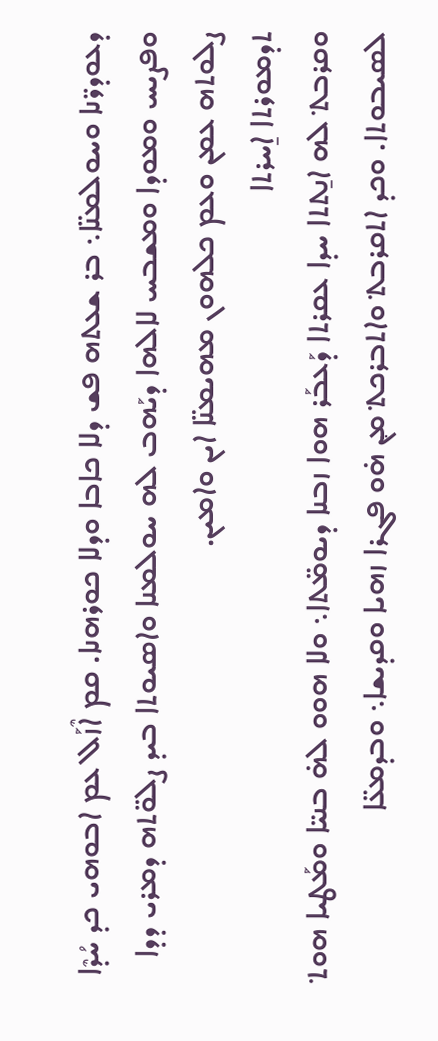ܕܥܘܕܪ̈ܢܐ ܘܚܘܠܡܢ̈ܐ܆ ܒܪ ܫܥܬܗ ܦܫ ܕܠܐ ܟܐܒܐ ܘܕܠܐ ܟܘܪܗܢܐ. ܩܡ ܐܶܙܰܠ ܥܡ ܐܒܘܗܝ ܟܕ ܚܳܕܶܐ ܘܦܨܝܚ ܘܡܘܕܐ ܘܡܫܒܚ ܠܐܠܗܐ ܕܝܰܗܒ ܠܗ ܚܘܠܡܢܐ ܘܐܣܝܘܬܐ ܒܝܕ ܨܠܘ̈ܬܗ ܕܡܪܝ ܕܕܐ ܨܠܘܬܗ ܥܡܢ ܘܥܡ ܟܠܗܘܢ ܡܗܝܡܢ̈ܐ ܐܝܢ ܘܐܡܝܢ.
ܬܕܡܘܪܬܐ ܐ̱ܚܪܬܐ
ܘܩܪܒܬ݀ ܠܗ ܐܢ̱ܬܬܐ ܚܕܐ ܥܩܪܬܐ ܕܰܥܒܰܪ ܗܘܐ ܙܒܢܐ ܕܝܘܡ̈ܬܐ܆ ܘܠܐ ܗܘܘ ܠܗ̇ ܒܢܝ̈ܐ ܘܡܰܛܝܐ ܗܘܬ݀ ܠܣܝܒܘܬܐ. ܘܟܕ ܐܬܩܪܒܬ݀ ܘܐܬܒܪܟܬ݀ ܡ݂ܢ ܗ̇ܘ ܦܓܪܐ ܙܗܝܐ ܘܩܕܝܫܐ܆ ܘܒܕܡܥ̈ܐ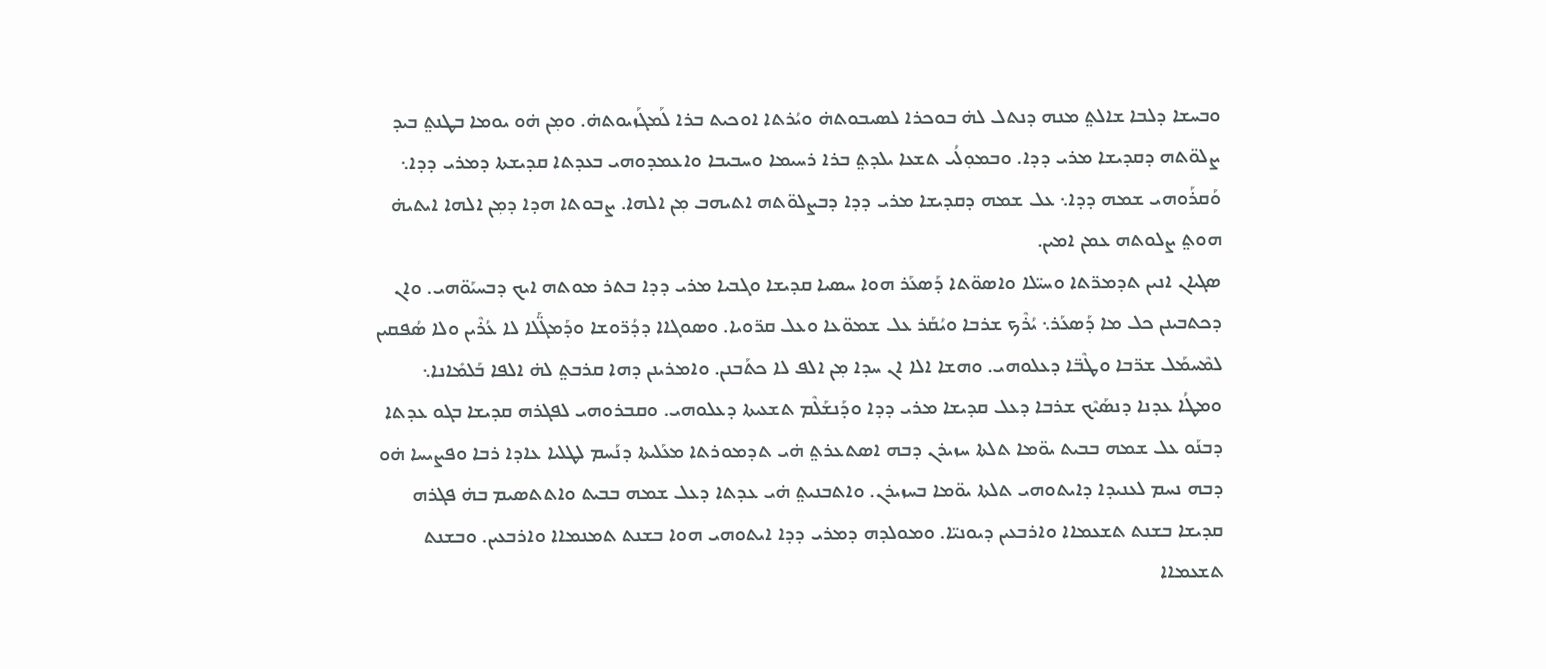ܘܒܚܫܐ ܕܠܒܐ ܫܐܠܬ݀ ܡܢܗ ܕܢܬܠ ܠܗ̇ ܒܘܟܪܐ ܠܣܝܒܘܬܗ̇ ܘܝܳܪܬܐ ܐܘܟܝܬ ܒܪܐ ܠܰܡܓܰܙܝܘܬܗ̇. ܘܡ݂ܢ ܗ̇ܘ ܝܘܡܐ ܒܛܢܬ݀ ܒܝܕ ܨܠܘ̈ܬܗ ܕܩܕܝܫܐ ܡܪܝ ܕܕܐ. ܘܒܡܘ݂ܠܳܝ ܬܫܥܐ ܝܠܕܬ݀ ܒܪܐ ܪܚܝܡܐ ܘܚܒܝܒܐ ܘܐܥܡܕܘܗܝ ܒܥܕܬܐ ܩܕܝܫܬܐ ܕܡܪܝ ܕܕܐ܆ ܘܰܩܪܰܘܗܝ ܫܡܗ ܕܕܐ܆ ܥܠ ܫܡܗ ܕܩܕܝܫܐ ܡܪܝ ܕܕܐ ܕܒܨܠܘ̈ܬܗ ܐܬܝܗܒ ܡ݂ܢ ܐܠܗܐ. ܨܒܘܬܐ ܗܕܐ ܕܡ݂ܢ ܐܠܗܐ ܐܝܬܝܗ̇ ܗܘܬ݀ ܨܠܘܬܗ ܥܡܢ ܐܡܝܢ.
ܣܓܝܐܢ ܐܢܝܢ ܬܕܡܪ̈ܬܐ ܘܚܝ̈ܠܐ ܘܐܣܘ̈ܬܐ ܕܰܣܥܰܪ ܗܘܐ ܚܣܝܐ ܩܕܝܫܐ ܘܓܒܝܐ ܡܪܝ ܕܕܐ ܒܬܪ ܡܘܬܗ ܐܝܟ ܕܒܚܝܰܘ̈ܗܝ. ܘܐܢ ܕܟܬܒܝܢܢ ܟܠ ܡܐ ܕܰܣܥܰܪ܆ ܝܳܪܶܟ ܫܪܒܐ ܘܝܳܩܰܪ ܥܠ ܫܡܘ̈ܥܐ ܘܥܠ ܩܪ̈ܘܝܐ. ܘܣܘܓܐܐ ܕܕܳܪ̈ܘܫܐ ܘܕܰܡܓ̈ܰܠܐ ܠܐ ܥܳܪܶܝܢ ܘܠܐ ܣܳܦܩܝܢ ܠܡܶܚܡܰܠ ܫܪ̈ܒܐ ܘܛܶܒ̈ܐ ܕܥܠܘܗܝ. ܘܗܫܐ ܐܠܐ ܐܢ ܚܕܐ ܡ݂ܢ ܐܠܦ ܠܐ ܟܬܰܒܢܢ. ܘܐܡܪܝܢܢ ܕܗܐ ܩܪܒܬ݀ ܠܗ̇ ܐܠܦܐ ܒܰܠܡܺܐܢܐ܆ ܘܡܛܳܐ ܥܕܢܐ ܕܢܣܰܝܶܟ ܫܪܒܐ ܕܥܠ ܩܕܝܫܐ ܡܪܝ ܕܕܐ ܘܕܰܢܫܰܠܶܡ ܬܫܥܝܬܐ ܕܥܠܘܗܝ. ܘܩܒܪܘܗܝ ܠܦܓܪܗ ܩܕܝܫܐ ܒܓܘ ܥܕܬܐ ܕܒܢܰܘ ܥܠ ܫܡܗ ܒܒܝܬ ܝܘ̈ܡܐ ܬܠܬܐ ܚܙܝܪܢ ܕܒܗ ܐܣܬܥܪܬ݀ ܗ̇ܝ ܬܕܡܘܪܬܐ ܡܥܰܠܝܬܐ ܕܢܰܚܡ ܠܛܠܝܐ ܥܐܕܐ ܪܒܐ ܘܦܨܝܚܐ ܗ̇ܘ ܕܒܗ ܢܚܡ ܠܥܢܝܕܐ ܕܐܝܬܘܗܝ ܬܠܬܐ ܝܘ̈ܡܐ ܒܚܙܝܪܢ. ܘܐܬܒܢܝܬ݀ ܗ̇ܝ ܥܕܬܐ ܕܥܠ ܫܡܗ ܒܒܝܬ ܘܐܬܬܣܝܡ ܒܗ̇ ܦܓܪܗ ܩܕܝܫܐ ܒܫܢܬ ܬܫܥܡܐܐ ܘܐܪܒܥܝܢ ܕܝܘܢܝ̈ܐ. ܘܡܘܠܕܗ ܕܡܪܝ ܕܕܐ ܐܝܬܘܗܝ ܗܘܐ ܒܫܢܬ ܬܡܢܡܐܐ ܘܐܪܒܥܝܢ. ܘܒܫܢܬ ܬܫܥܡܐܐ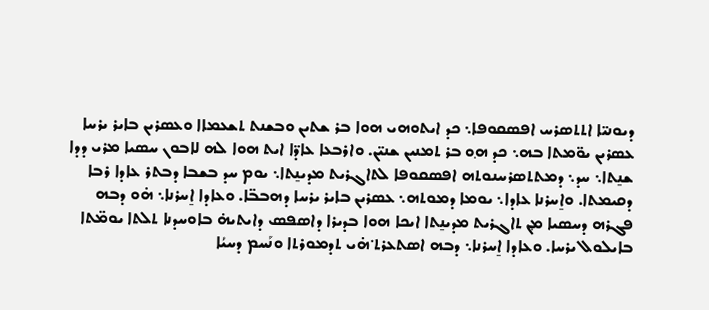ܕܝܘܢܝ̈ܐ ܐܬܬܣܪܚ ܐܦܣܩܘܦܐ܆ ܟܕ ܐܝܬܘܗܝ ܗܘܐ ܒܪ ܫܬܝܢ ܘܒܫܢܬ ܬܫܥܡܐܐ ܘܥܣܪܝܢ ܒܐܝܪ ܝܪܚܐ ܥܣܪܝܢ ܝܘ̈ܡܬܐ ܒܗ܆ ܟܕ ܗ݂ܘ ܒܪ ܬܡܢܝܢ ܫܢܝ̈ܢ. ܘܐܪܒܥܐ ܥܐܕ̈ܐ ܐܝܬ ܗܘܐ ܠܗ ܠܐܒܘܢ ܚܣܝܐ ܡܪܝ ܕܕܐ ܫܢ̱ܬܐ܆ ܚܕ܆ ܕܡܬܬܣܪܚܢܘܬܗ ܐܦܣܩܘܦܐ ܠܬܐܓܪܝܬ ܡܕܝܢ̱ܬܐ܆ ܝܘܡ ܚܕ ܒܫܒܐ ܕܒܬܪ ܥܐܕܐ ܪܒܐ ܕܩܝܡܬܐ. ܘܐ̱ܚܪܢܐ ܥܐܕܐ܆ ܝܘܡܐ ܕܡܘܬܗ܆ ܥܣܪܝܢ ܒܐܝܪ ܝܪܚܐ ܕܗܒܒ̈ܐ. ܘܥܐܕܐ ܐ̱ܚܪܢܐ܆ ܗ̇ܘ ܕܒܗ ܦܓܪܗ ܕܚܣܝܐ ܡ݂ܢ ܬܐܓܪܝܬ ܡܕܝܢ̱ܬܐ ܐܝܟܐ ܗܘܐ ܒܕܝܪܐ ܕܐܣܦܣ ܕܐܝܬܝܗ̇ ܒܐܘܚܕܢܐ ܬܠܬܐ ܝܘܡ̈ܬܐ ܒܐܝܠܘܠ ܝܪܚܐ. ܘܥܐܕܐ ܐ̱ܚܪܢܐ܆ ܕܒܗ ܐܣܬܥܪܬ݀ ܗ̇ܝ ܬܕܡܘܪܬܐ ܘܢܰܚܡ ܕܚܝܳܐ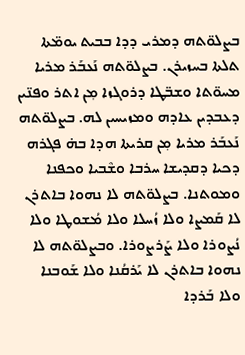ܒܨܠܘ̈ܬܗ ܕܡܪܝ ܕܕܐ ܒܒܝܬ ܝܘܡ̈ܬܐ ܬܠܬܐ ܒܚܙܝܪܢ. ܒܨܠܘ̈ܬܗ ܢܰܥܒܰܪ ܡܪܝܐ ܡܚܘ̈ܬܐ ܘܫܒ̈ܛܐ ܕܪܘܓܙܐ ܡ݂ܢ ܐܬܪ ܘܦܢ̈ܝܢ ܕܥܒܕܝܢ ܥܐܕܗ ܘܡܙܝܚܝܢ ܠܗ. ܒܨܠܘ̈ܬܗ ܢܰܥܒܰܪ ܡܪܝܐ ܡ݂ܢ ܩܪܝܬܐ ܗܕܐ ܒܗ̇ ܦܓܪܗ ܕܟܝܐ ܕܩܕܝܫܐ ܚܪܒܐ ܘܫܶܒܝܐ ܘܟܦܢܐ ܘܡܘܬܢܐ. ܒܨܠܘ̈ܬܗ ܠܐ ܢܗܘܐ ܒܐܬܪܢ ܠܐ ܩܰܡܨܐ ܘܠܐ ܙܳܚܠܐ ܘܠܐ ܡܳܫܘܛܐ ܘܠܐ ܢܳܨܘܪܐ ܘܠܐ ܨܰܪܨܘܪܐ. ܘܒܨܠܘ̈ܬܗ ܠܐ ܢܗܘܐ ܒܐܬܪܢ ܠܐ ܝܰܪܩܳܢܐ ܘܠܐ ܫܰܘܒܢܐ ܘܠܐ ܒܰܪܕܐ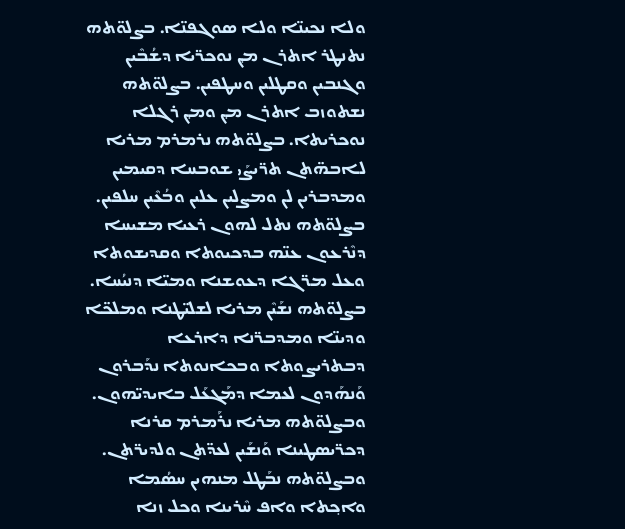ܘܠܐ ܢܟܝܢ̈ܐ ܘܠܐ ܣܘܓܦܢ̈ܐ. ܒܨܠܘ̈ܬܗ ܢܬܢܛܪ ܐܬܪܢ ܡ݂ܢ ܢܘܟܪ̈ܝܐ ܕܫܳܒܶܝܢ ܘܓܢܒܝܢ ܘܩܛܠܝܢ ܘܚܛܦܝܢ. ܒܨܠܘ̈ܬܗ ܢܫܬܘܙܒ ܐܬܪܢ ܡ݂ܢ ܘܡ݂ܢ ܪܓܠܐ ܢܘܟܪܝܬܐ. ܒܨܠܘ̈ܬܗ ܢܪܡܪܡ ܡܪܝܐ ܠܐܒܗ̈ܬܢ ܬܪ̈ܝܨܰܝ ܫܘܒܚܐ ܕܩܝܡܝܢ ܘܡܕܒܪܝܢ ܠܢ ܘܡܨܠܝܢ ܥܠܝܢ ܘܒܳܥܶܝܢ ܚܠܦܝܢ. ܒܨܠܘ̈ܬܗ ܢܬܠ ܠܗܘܢ ܪܥܝܐ ܡܫܝܚܐ ܕܢܶܪܥܘܢ ܥܢ̈ܗ ܒܕܟܝܘܬܐ ܘܩܕܝܫܘܬܐ ܘܥܠ ܡܪ̈ܓܐ ܕܥܘܫܢܐ ܘܡܝ̈ܐ ܕܢܝܳܚܐ. ܒܨܠܘ̈ܬܗ ܢܫܰܝܶܢ ܡܪܝܐ ܠܫܠܝ̈ܛܢܐ ܘܡܠܟ̈ܐ ܘܕܝܢ̈ܐ ܘܡܕܒܪ̈ܢܐ ܕܐܪܥܐ ܕܒܬܪܝܨܘܬܐ ܘܒܟܐܢܘܬܐ ܢܕܰܒܪܘܢ ܘܰܢܗܰܕܘܢ ܠܥܡܐ ܕܡܰܓܥܰܠ ܒܐܝܕܝ̈ܗܘܢ. ܘܒܨܠܘ̈ܬܗ ܡܪܝܐ ܢܪܰܡܪܡ ܩܪܢܐ ܕܟܪ̈ܝܣܛܝܢܐ ܘܰܢܫܰܝܢ ܠܥܕ̈ܬܢ ܘܠܕܝܪ̈ܬܢ. ܘܒܨܠܘ̈ܬܗ ܢܒܰܛܠ ܡܢܗܝܢ ܚܣܳܡܐ ܘܐܟ݂ܬܐ ܘܐܦ ܚܶܪܝܢܐ ܘܟܠ ܙܢܐ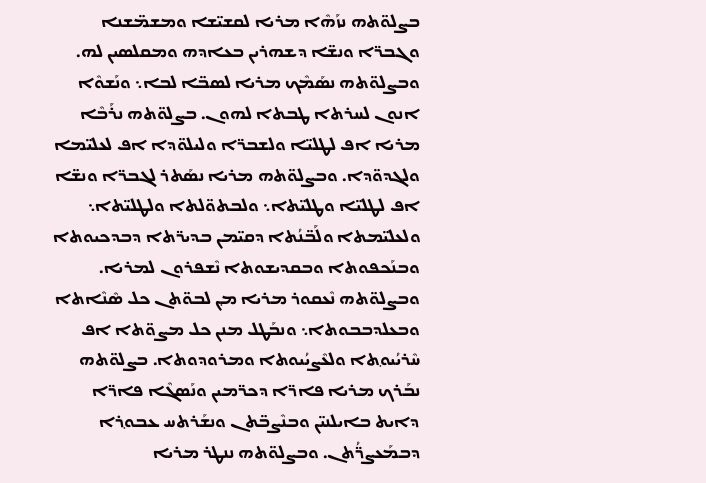ܒܨܠܘ̈ܬܗ ܢܙܰܗܶܐ ܡܪܝܐ ܠܩܫܝ̈ܫܐ ܘܡܫܡ̈ܫܢܐ ܘܓܒܪ̈ܐ ܘܢܫ̈ܐ ܕܫܗܪܝܢ ܒܥܐܕܗ ܘܡܩܠܣܝܢ ܠܗ. ܘܒܨܠܘ̈ܬܗ ܢܣܰܡܶܟ ܡܪܝܐ ܠܣܒ̈ܐ ܠܒܐ܆ ܘܢܰܫܘܶܐ ܐܢܘܢ ܠܚܪܬܐ ܛܒܬܐ ܠܗܘܢ. ܒܨܠܘ̈ܬܗ ܢܪܰܒܶܐ ܡܪܝܐ ܐܦ ܠܛܠܝ̈ܐ ܘܠܫܒܪ̈ܐ ܘܠܝܠܘ̈ܕܐ ܐܦ ܠܥܠܝ̈ܡܐ ܘܠܓܕܘ̈ܕܐ. ܘܒܨܠܘ̈ܬܗ ܡܪܝܐ ܢܣܰܬܪ ܠܓܒܪ̈ܐ ܘܢܫ̈ܐ ܐܦ ܠܛܠܝ̈ܐ ܘܛܠܝ̈ܬܐ܆ ܘܠܒܬܘ̈ܠܬܐ ܘܠܛܠܝ̈ܬܐ܆ ܘܠܥܠܝ̈ܡܬܐ ܘܠܰܒ̈ܢܳܬܐ ܕܩܝ̈ܡܢ ܒܕܝܪ̈ܬܐ ܕܒܕܟܝܘܬܐ ܘܒܢܰܟܦܘܬܐ ܘܒܩܕܝܫܘܬܐ ܢܶܫܦܪܘܢ ܠܡܪܝܐ. ܘܒܨܠܘ̈ܬܗ ܢܶܥܩܘܪ ܡܪܝܐ ܡ݂ܢ ܠܒܘ̈ܬܢ ܟܠ ܣܶܢܶܐܬܐ ܘܒܥܠܕܒܒܘܬܐ܆ ܘܢܒܰܛܠ ܡܢܢ ܟܠ ܡܨܘ̈ܬܐ ܐܦ ܚܶܪܝܳܝܘ݂ܬܐ ܘܠܥܶܨܝܳܝܘܬܐ ܘܡܪܘܕܘܬܐ. ܒܨܠܘ̈ܬܗ ܢܒܰܪܟ ܡܪܝܐ ܦܐܪ̈ܐ ܕܟܪ̈ܡܝܢ ܘܢܰܣܓܶܐ ܦܐܪ̈ܐ ܕܐܝܬ ܒܐܝܠܢܝ̈ܢ ܘܒܢܶܨܒ̈ܬܢ ܘܢܫܰܪܬܚ ܥܒܘ݂ܪܐ ܕܒܡܰܥܨܪ̈ܳܬܢ. ܘܒܨܠܘ̈ܬܗ ܢܢܛܪ ܡܪܝܐ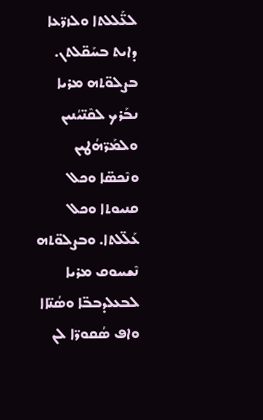ܠܥ̈ܰܠܠܬܐ ܘܠܙܪ̈ܥܐ ܕܐܝܬ ܒܚܰܩ̈ܠܬܢ. ܒܨܠܘ̈ܬܗ ܡܪܝܐ ܢܒܰܪܟ ܠܩܶܢ̈ܝܳܢܝܢ ܘܠܡܰܪ̈ܗܳܛܝܢ ܘܢܶܟܣ̈ܐ ܘܟܠ ܩܢܝܘܬܐ ܘܟܠ ܥܰܠ̈ܠܬܐ. ܘܒܨܠܘ̈ܬܗ ܢܶܫܚܘܩ ܡܪܝܐ ܠܒܥܠܕܒܒ̈ܐ ܘܣܳܢ̈ܐܐ ܘܐܦ ܣܳܩܘܪ̈ܐ ܠܢ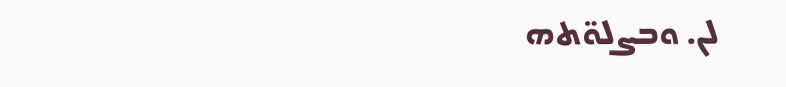ܠܢ. ܘܒܨܠܘ̈ܬܗ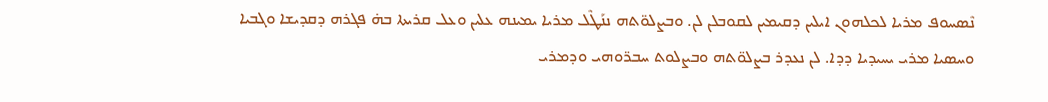ܢܶܣܚܘܦ ܡܪܝܐ ܠܟܠܗܘܢ ܐܝܠܝܢ ܕܩܝܡܝܢ ܠܩܘܒܠܢ ܠܢ. ܘܒܨܠܘ̈ܬܗ ܢܢܰܛܶܠ ܡܪܝܐ ܝܡܝܢܗ ܥܠܝܢ ܘܥܠ ܩܪܝܬܐ ܒܗ̇ ܦܓܪܗ ܕܩܕܝܫܐ ܘܓܒܝܐ ܘܚܣܝܐ ܡܪܝ ܝܚܝܕܝܐ ܕܕܐ. ܠܢ ܢܥܕܪ ܒܨܠܘ̈ܬܗ ܘܒܨܠܘܬ ܚܒܪ̈ܘܗܝ ܘܕܡܪܝ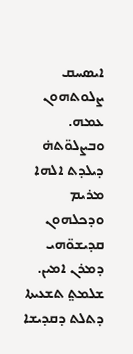ܐܝܣܚܩ ܨܠܘܬܗܘܢ ܥܡܗ. ܘܒܨܠܘ̈ܬܗ̇ ܕܝܠܕܬ ܐܠܗܐ ܡܪܝܡ ܘܕܟܠܗܘܢ ܩܕܝܫܘ̈ܗܝ ܕܡܪܢ ܐܡܝܢ.
ܫܠܡܬ݀ ܬܫܥܝܬܐ ܕܬܠܬ ܕܩܕܝܫܐ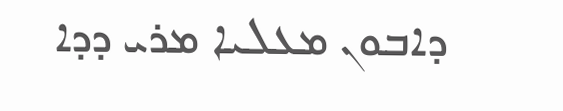ܕܐܒܘܢ ܡܥܠܝܐ ܡܪܝ ܕܕܐ